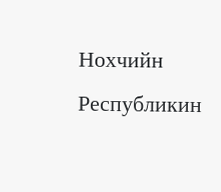Нохчийн Республикин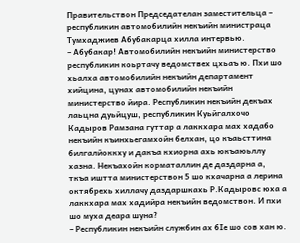Правительствон Председателан заместительца – республикин автомобилийн некъийн министраца Тумхаджиев Абубакарца хилла интервью.
– Абубакар! Автомобилийн некъийн министерство республикин коьртачу ведомствех цхьаъ ю. Пхи шо хьалха автомобилийн некъийн департамент хийцина, цунах автомобилийн некъийн министерство йира. Республикин некъийн декъах лаьцна дуьйцуш, республикин Куьйгалхочо Кадыров Рамзана гуттар а лаккхара мах хадабо некъийн къинхьегамхойн белхан, цо къаьсттина билгалйоккху и дакъа кхиорна ахь юкъаюьллу хазна. Некъахойн корматаллин де даздарна а, ткъа иштта министерствон 5 шо кхачарна а лерина октябрехь хиллачу даздаршкахь Р.Кадыровс юха а лаккхара мах хадийра некъийн ведомствон. И пхи шо муха деара шуна?
– Республикин некъийн службин ах бIе шо сов хан ю.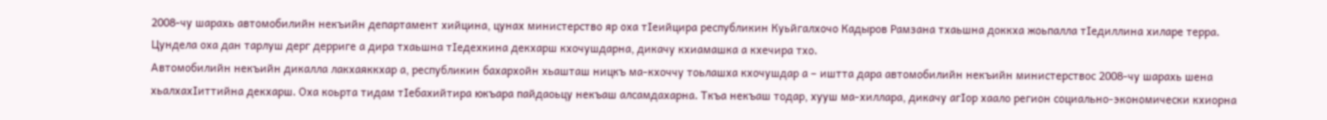2008-чу шарахь автомобилийн некъийн департамент хийцина, цунах министерство яр оха тIеийцира республикин Куьйгалхочо Кадыров Рамзана тхаьшна доккха жоьпалла тIедиллина хиларе терра. Цундела оха дан тарлуш дерг дерриге а дира тхаьшна тIедехкина декхарш кхочушдарна, дикачу кхиамашка а кхечира тхо.
Автомобилийн некъийн дикалла лакхаяккхар а, республикин бахархойн хьашташ ницкъ ма-кхоччу тоьлашха кхочушдар а – иштта дара автомобилийн некъийн министерствос 2008-чу шарахь шена хьалхахIиттийна декхарш. Оха коьрта тидам тIебахийтира юкъара пайдаоьцу некъаш алсамдахарна. Ткъа некъаш тодар, хууш ма-хиллара, дикачу агIор хаало регион социально-экономически кхиорна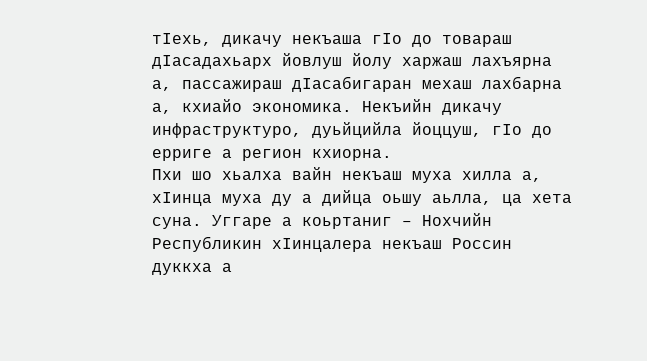тIехь, дикачу некъаша гIо до товараш дIасадахьарх йовлуш йолу харжаш лахъярна а, пассажираш дIасабигаран мехаш лахбарна а, кхиайо экономика. Некъийн дикачу инфраструктуро, дуьйцийла йоццуш, гIо до ерриге а регион кхиорна.
Пхи шо хьалха вайн некъаш муха хилла а, хIинца муха ду а дийца оьшу аьлла, ца хета суна. Уггаре а коьртаниг – Нохчийн Республикин хIинцалера некъаш Россин дуккха а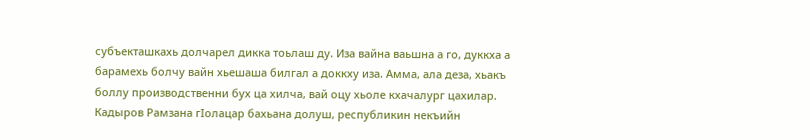субъекташкахь долчарел дикка тоьлаш ду. Иза вайна ваьшна а го, дуккха а барамехь болчу вайн хьешаша билгал а доккху иза. Амма, ала деза, хьакъ боллу производственни бух ца хилча, вай оцу хьоле кхачалург цахилар. Кадыров Рамзана гIолацар бахьана долуш, республикин некъийн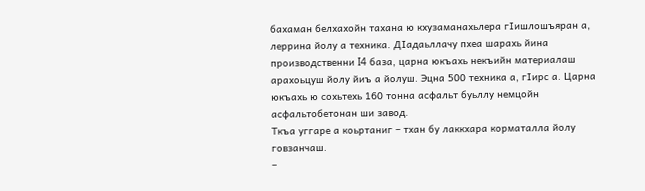бахаман белхахойн тахана ю кхузаманахьлера гIишлошъяран а, леррина йолу а техника. ДIадаьллачу пхеа шарахь йина производственни I4 база, царна юкъахь некъийн материалаш арахоьцуш йолу йиъ а йолуш. Эцна 500 техника а, гIирс а. Царна юкъахь ю сохьтехь 160 тонна асфальт буьллу немцойн асфальтобетонан ши завод.
Ткъа уггаре а коьртаниг – тхан бу лаккхара корматалла йолу говзанчаш.
–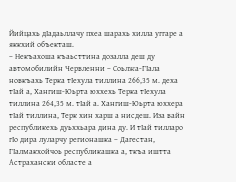Йийцахь дIадаьллачу пхеа шарахь хилла уггаре а яккхий объекташ.
– Некъахоша къаьсттина дозалла деш ду автомобилийн Червленни – Соьлжа-ГIала новкъахь Терка тIехула тиллина 266,35 м. деха тIай а, Хангиш-Юьрта юххехь Терка тIехула тиллина 264,35 м. тIай а. Хангиш-Юьрта юххера тIай тиллина, Терк хин харш а нисдеш. Иза вайн республикехь дуьххьара дина ду. И тIай тилларо гIо дира луларчу регионашка – Дагестан, ГIалмакхойчоь республикашка а, ткъа иштта Астрахански областе а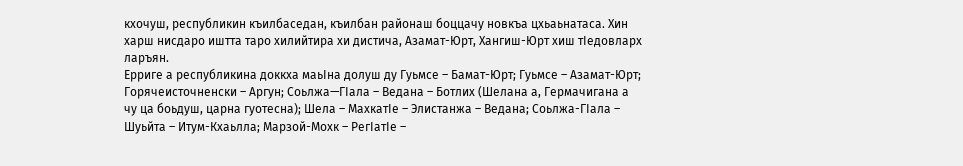кхочуш, республикин къилбаседан, къилбан районаш боццачу новкъа цхьаьнатаса. Хин харш нисдаро иштта таро хилийтира хи дистича, Азамат-Юрт, Хангиш-Юрт хиш тIедовларх ларъян.
Ерриге а республикина доккха маьIна долуш ду Гуьмсе – Бамат-Юрт; Гуьмсе – Азамат-Юрт; Горячеисточненски – Аргун; Соьлжа—ГIала – Ведана – Ботлих (Шелана а, Гермачигана а чу ца боьдуш, царна гуотесна); Шела – МахкатIе – Элистанжа – Ведана; Соьлжа-ГIала – Шуьйта – Итум-Кхаьлла; Марзой-Мохк – РегIатIе –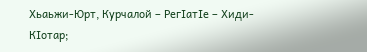Хьаьжи-Юрт, Курчалой – РегIатIе – Хиди-КIотар;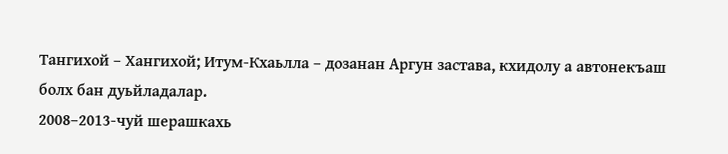Тангихой – Хангихой; Итум-Кхаьлла – дозанан Аргун застава, кхидолу а автонекъаш болх бан дуьйладалар.
2008–2013-чуй шерашкахь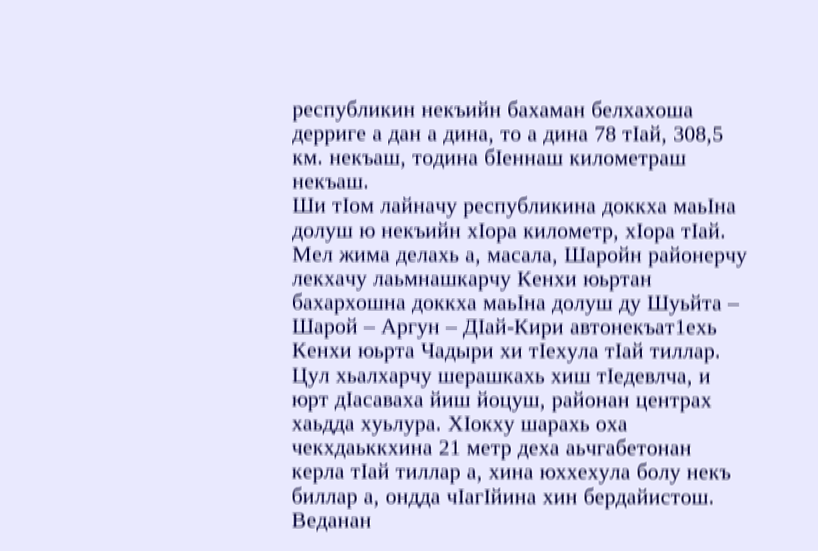республикин некъийн бахаман белхахоша дерриге а дан а дина, то а дина 78 тIай, 308,5 км. некъаш, тодина бIеннаш километраш некъаш.
Ши тIом лайначу республикина доккха маьIна долуш ю некъийн хIора километр, хIора тIай. Мел жима делахь а, масала, Шаройн районерчу лекхачу лаьмнашкарчу Кенхи юьртан бахархошна доккха маьIна долуш ду Шуьйта – Шарой – Аргун – ДIай-Кири автонекъат1ехь Кенхи юьрта Чадыри хи тIехула тIай тиллар. Цул хьалхарчу шерашкахь хиш тIедевлча, и юрт дIасаваха йиш йоцуш, районан центрах хаьдда хуьлура. ХIокху шарахь оха чекхдаьккхина 21 метр деха аьчгабетонан керла тIай тиллар а, хина юххехула болу некъ биллар а, ондда чIагIйина хин бердайистош. Веданан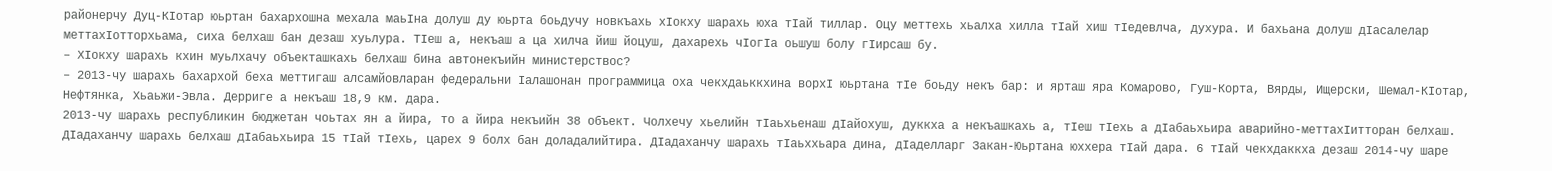районерчу Дуц-КIотар юьртан бахархошна мехала маьIна долуш ду юьрта боьдучу новкъахь хIокху шарахь юха тIай тиллар. Оцу меттехь хьалха хилла тIай хиш тIедевлча, духура. И бахьана долуш дIасалелар меттахIотторхьама, сиха белхаш бан дезаш хуьлура. ТIеш а, некъаш а ца хилча йиш йоцуш, дахарехь чIогIа оьшуш болу гIирсаш бу.
– ХIокху шарахь кхин муьлхачу объекташкахь белхаш бина автонекъийн министерствос?
– 2013-чу шарахь бахархой беха меттигаш алсамйовларан федеральни Iалашонан программица оха чекхдаьккхина ворхI юьртана тIе боьду некъ бар: и ярташ яра Комарово, Гуш-Корта, Вярды, Ищерски, Шемал-КIотар, Нефтянка, Хьаьжи-Эвла. Дерриге а некъаш 18,9 км. дара.
2013-чу шарахь республикин бюджетан чоьтах ян а йира, то а йира некъийн 38 объект. Чолхечу хьелийн тIаьхьенаш дIайохуш, дуккха а некъашкахь а, тIеш тIехь а дIабаьхьира аварийно-меттахIитторан белхаш. ДIадаханчу шарахь белхаш дIабаьхьира 15 тIай тIехь, царех 9 болх бан доладалийтира. ДIадаханчу шарахь тIаьххьара дина, дIаделларг Закан-Юьртана юххера тIай дара. 6 тIай чекхдаккха дезаш 2014-чу шаре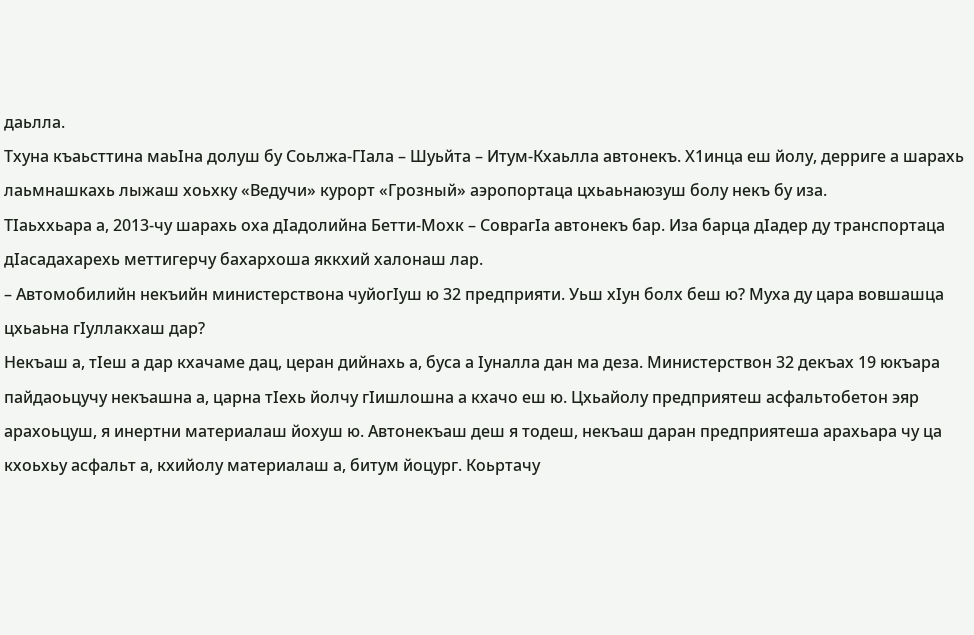даьлла.
Тхуна къаьсттина маьIна долуш бу Соьлжа-ГIала – Шуьйта – Итум-Кхаьлла автонекъ. Х1инца еш йолу, дерриге а шарахь лаьмнашкахь лыжаш хоьхку «Ведучи» курорт «Грозный» аэропортаца цхьаьнаюзуш болу некъ бу иза.
ТIаьххьара а, 2013-чу шарахь оха дIадолийна Бетти-Мохк – СоврагIа автонекъ бар. Иза барца дIадер ду транспортаца дIасадахарехь меттигерчу бахархоша яккхий халонаш лар.
– Автомобилийн некъийн министерствона чуйогIуш ю 32 предприяти. Уьш хIун болх беш ю? Муха ду цара вовшашца цхьаьна гIуллакхаш дар?
Некъаш а, тIеш а дар кхачаме дац, церан дийнахь а, буса а Iуналла дан ма деза. Министерствон 32 декъах 19 юкъара пайдаоьцучу некъашна а, царна тIехь йолчу гIишлошна а кхачо еш ю. Цхьайолу предприятеш асфальтобетон эяр арахоьцуш, я инертни материалаш йохуш ю. Автонекъаш деш я тодеш, некъаш даран предприятеша арахьара чу ца кхоьхьу асфальт а, кхийолу материалаш а, битум йоцург. Коьртачу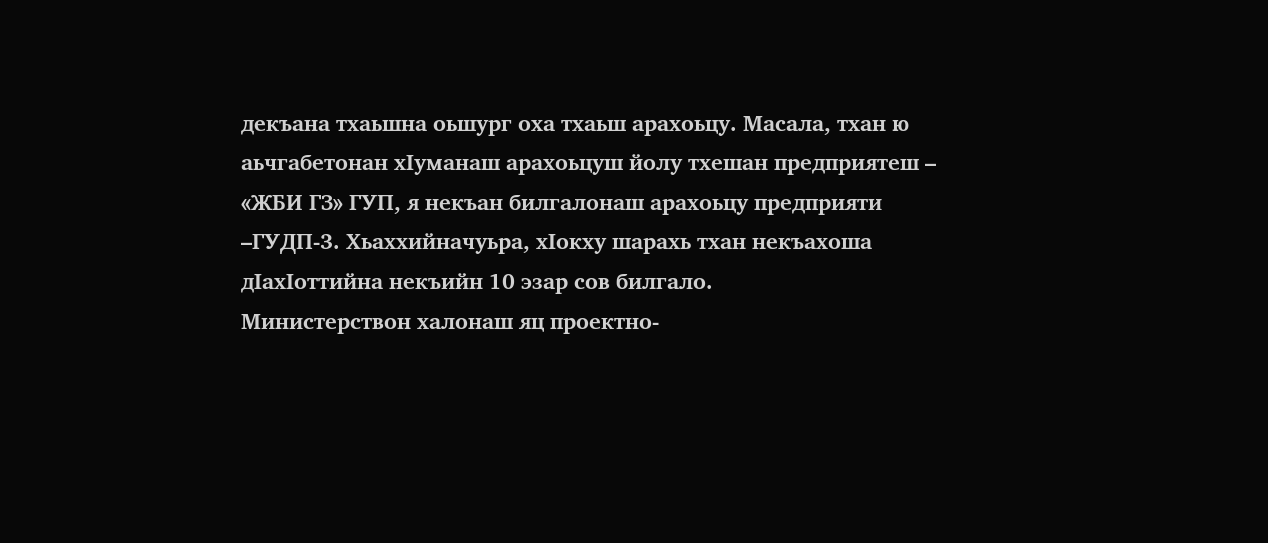декъана тхаьшна оьшург оха тхаьш арахоьцу. Масала, тхан ю аьчгабетонан хIуманаш арахоьцуш йолу тхешан предприятеш – «ЖБИ ГЗ» ГУП, я некъан билгалонаш арахоьцу предприяти –ГУДП-3. Хьаххийначуьра, хIокху шарахь тхан некъахоша дIахIоттийна некъийн 10 эзар сов билгало.
Министерствон халонаш яц проектно-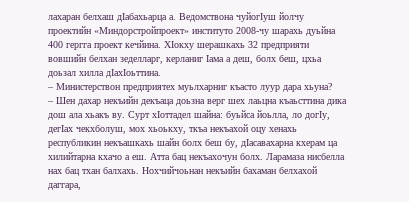лахаран белхаш дIабахьарца а. Ведомствона чуйогIуш йолчу проектийн «Миндорстройпроект» институто 2008-чу шарахь дуьйна 400 гергга проект кечйина. ХIокху шерашкахь 32 предприяти вовшийн белхан зеделларг, керланиг Iама а деш, болх беш, цхьа доьзал хилла дIахIоьттина.
– Министерствон предприятех муьлхарниг къасто луур дара хьуна?
– Шен дахар некъийн декъаца доьзна верг шех лаьцна къаьсттина дика дош ала хьакъ ву. Сурт хIоттадел шайна: буьйса йоьлла, ло догIу, дегIах чекхболуш, мох хьоькху, ткъа некъахой оцу хенахь республикин некъашкахь шайн болх беш бу, дIасавахарна кхерам ца хилийтарна кхачо а еш. Атта бац некъахочун болх. Ларамаза нисбелла нах бац тхан балхахь. Нохчийчоьнан некъийн бахаман белхахой даггара,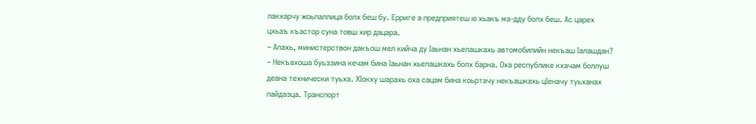лакхарчу жоьпаллица болх беш бу. Ерриге а предприятеш ю хьакъ ма-дду болх беш. Ас царех цхьаъ къастор суна товш хир дацара.
– Алахь, министерствон дакъош мел кийча ду Iаьнан хьелашкахь автомобилийн некъаш Iалашдан?
– Некъахоша буьззина кечам бина Iаьнан хьелашкахь болх барна. Оха республике кхачам боллуш деана технически туьха. ХIокху шарахь оха сацам бина коьртачу некъашкахь цIеначу туьханах пайдаэца. Транспорт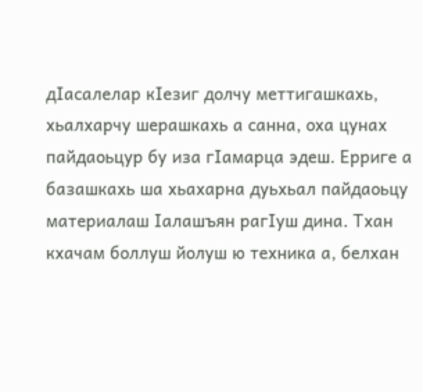дIасалелар кIезиг долчу меттигашкахь, хьалхарчу шерашкахь а санна, оха цунах пайдаоьцур бу иза гIамарца эдеш. Ерриге а базашкахь ша хьахарна дуьхьал пайдаоьцу материалаш Iалашъян рагIуш дина. Тхан кхачам боллуш йолуш ю техника а, белхан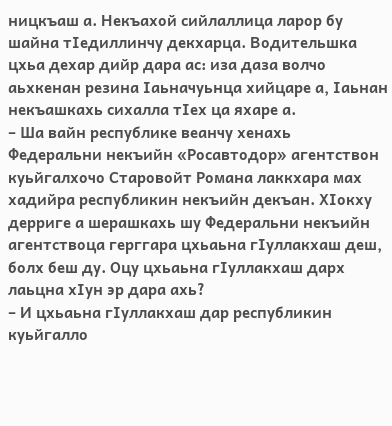ницкъаш а. Некъахой сийлаллица ларор бу шайна тIедиллинчу декхарца. Водительшка цхьа дехар дийр дара ас: иза даза волчо аьхкенан резина Iаьначуьнца хийцаре а, Iаьнан некъашкахь сихалла тIех ца яхаре а.
– Ша вайн республике веанчу хенахь Федеральни некъийн «Росавтодор» агентствон куьйгалхочо Старовойт Романа лаккхара мах хадийра республикин некъийн декъан. ХIокху дерриге а шерашкахь шу Федеральни некъийн агентствоца герггара цхьаьна гIуллакхаш деш, болх беш ду. Оцу цхьаьна гIуллакхаш дарх лаьцна хIун эр дара ахь?
– И цхьаьна гIуллакхаш дар республикин куьйгалло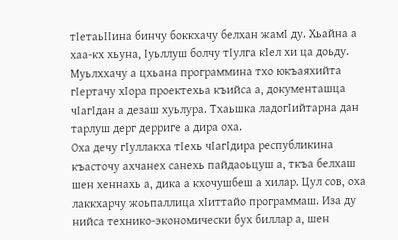тIетаьIIина бинчу боккхачу белхан жамI ду. Хьайна а хаа-кх хьуна, Iуьллуш болчу тIулга кIел хи ца доьду. Муьлххачу а цхьана программина тхо юкъаяхийта гIертачу хIора проектехьа къийса а, документашца чIагIдан а дезаш хуьлура. Тхаьшка ладогIийтарна дан тарлуш дерг дерриге а дира оха.
Оха дечу гIуллакха тIехь чIагIдира республикина къасточу ахчанех санехь пайдаоьцуш а, ткъа белхаш шен хеннахь а, дика а кхочушбеш а хилар. Цул сов, оха лаккхарчу жоьпаллица хIиттайо программаш. Иза ду нийса технико-экономически бух биллар а, шен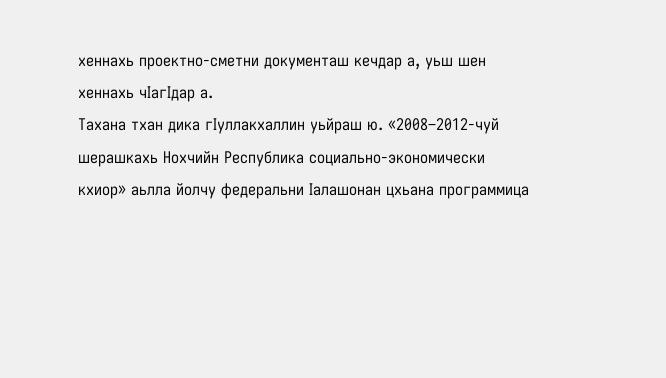хеннахь проектно-сметни документаш кечдар а, уьш шен хеннахь чIагIдар а.
Тахана тхан дика гIуллакхаллин уьйраш ю. «2008–2012-чуй шерашкахь Нохчийн Республика социально-экономически кхиор» аьлла йолчу федеральни Iалашонан цхьана программица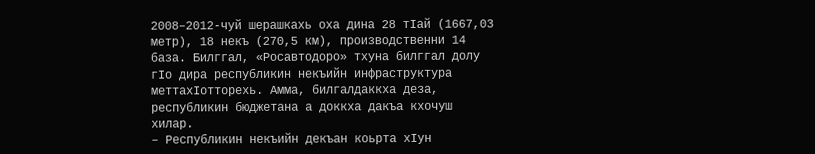2008–2012-чуй шерашкахь оха дина 28 тIай (1667,03 метр), 18 некъ (270,5 км), производственни 14 база. Билггал, «Росавтодоро» тхуна билггал долу гIо дира республикин некъийн инфраструктура меттахIотторехь. Амма, билгалдаккха деза, республикин бюджетана а доккха дакъа кхочуш хилар.
– Республикин некъийн декъан коьрта хIун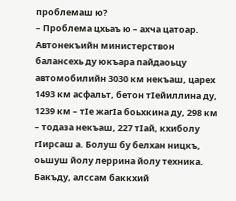проблемаш ю?
– Проблема цхьаъ ю – ахча цатоар. Автонекъийн министерствон балансехь ду юкъара пайдаоьцу автомобилийн 3030 км некъаш, царех 1493 км асфальт, бетон тIейиллина ду, 1239 км – тIе жагIа боьхкина ду, 298 км – тодаза некъаш, 227 тIай, кхиболу гIирсаш а. Болуш бу белхан ницкъ, оьшуш йолу леррина йолу техника. Бакъду, алссам баккхий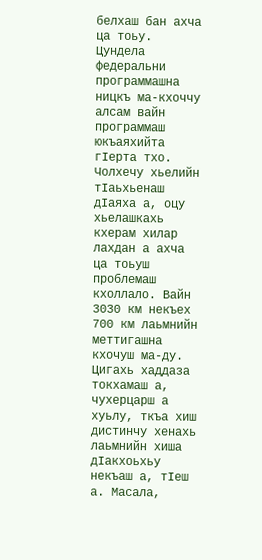белхаш бан ахча ца тоьу. Цундела федеральни программашна ницкъ ма-кхоччу алсам вайн программаш юкъаяхийта гIерта тхо. Чолхечу хьелийн тIаьхьенаш дIаяха а, оцу хьелашкахь кхерам хилар лахдан а ахча ца тоьуш проблемаш кхоллало. Вайн 3030 км некъех 700 км лаьмнийн меттигашна кхочуш ма-ду. Цигахь хаддаза токхамаш а, чухерцарш а хуьлу, ткъа хиш дистинчу хенахь лаьмнийн хиша дIакхоьхьу некъаш а, тIеш а. Масала,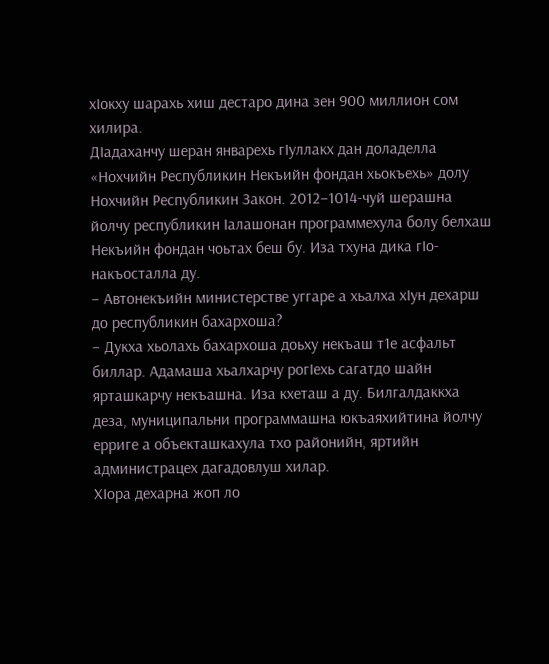хIокху шарахь хиш дестаро дина зен 900 миллион сом хилира.
ДIадаханчу шеран январехь гIуллакх дан доладелла «Нохчийн Республикин Некъийн фондан хьокъехь» долу Нохчийн Республикин Закон. 2012–1014-чуй шерашна йолчу республикин Iалашонан программехула болу белхаш Некъийн фондан чоьтах беш бу. Иза тхуна дика гIо-накъосталла ду.
– Автонекъийн министерстве уггаре а хьалха хIун дехарш до республикин бахархоша?
– Дукха хьолахь бахархоша доьху некъаш т1е асфальт биллар. Адамаша хьалхарчу рогIехь сагатдо шайн ярташкарчу некъашна. Иза кхеташ а ду. Билгалдаккха деза, муниципальни программашна юкъаяхийтина йолчу ерриге а объекташкахула тхо районийн, яртийн администрацех дагадовлуш хилар.
ХIора дехарна жоп ло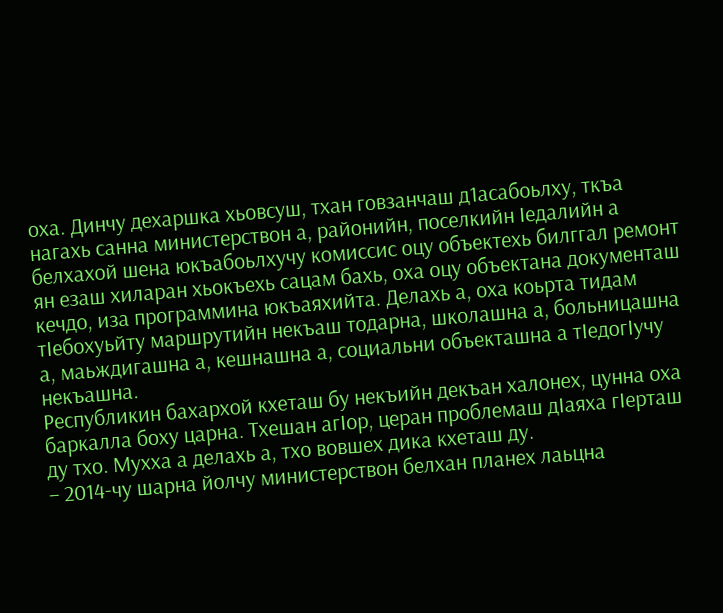оха. Динчу дехаршка хьовсуш, тхан говзанчаш д1асабоьлху, ткъа нагахь санна министерствон а, районийн, поселкийн Iедалийн а белхахой шена юкъабоьлхучу комиссис оцу объектехь билггал ремонт ян езаш хиларан хьокъехь сацам бахь, оха оцу объектана документаш кечдо, иза программина юкъаяхийта. Делахь а, оха коьрта тидам тIебохуьйту маршрутийн некъаш тодарна, школашна а, больницашна а, маьждигашна а, кешнашна а, социальни объекташна а тIедогIучу некъашна.
Республикин бахархой кхеташ бу некъийн декъан халонех, цунна оха баркалла боху царна. Тхешан агIор, церан проблемаш дIаяха гIерташ ду тхо. Мухха а делахь а, тхо вовшех дика кхеташ ду.
– 2014-чу шарна йолчу министерствон белхан планех лаьцна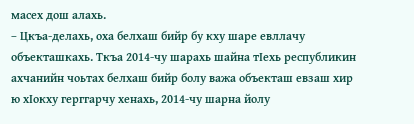масех дош алахь.
– Цкъа-делахь, оха белхаш бийр бу кху шаре евллачу объекташкахь. Ткъа 2014-чу шарахь шайна тIехь республикин ахчанийн чоьтах белхаш бийр болу важа объекташ евзаш хир ю хIокху герггарчу хенахь, 2014-чу шарна йолу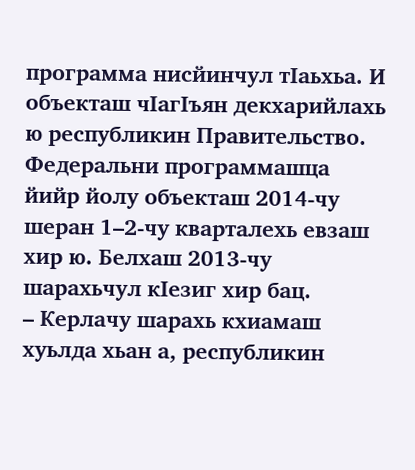программа нисйинчул тIаьхьа. И объекташ чIагIъян декхарийлахь ю республикин Правительство. Федеральни программашца йийр йолу объекташ 2014-чу шеран 1–2-чу кварталехь евзаш хир ю. Белхаш 2013-чу шарахьчул кIезиг хир бац.
– Керлачу шарахь кхиамаш хуьлда хьан а, республикин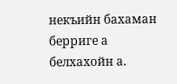некъийн бахаман берриге а белхахойн а.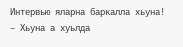Интервью яларна баркалла хьуна!
– Хьуна а хуьлда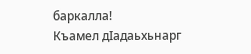баркалла!
Къамел дIадаьхьнарг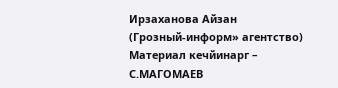Ирзаханова Айзан
(Грозный-информ» агентство)
Материал кечйинарг – С.МАГОМАЕВ